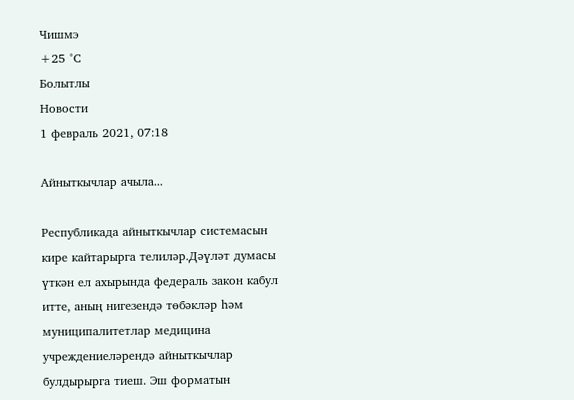Чишмэ
+25 °С
Болытлы
Новости
1 февраль 2021, 07:18

Айныткычлар ачыла...

Республикада айныткычлар системасын кире кайтарырга телиләр.Дәүләт думасы үткән ел ахырында федераль закон кабул итте, аның нигезендә төбәкләр һәм муниципалитетлар медицина учреждениеләрендә айныткычлар булдырырга тиеш. Эш форматын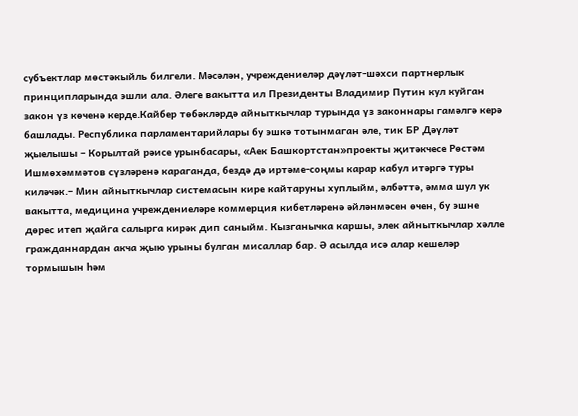субъектлар мөстәкыйль билгели. Мәсәлән, учреждениеләр дәүләт-шәхси партнерлык принципларында эшли ала. Әлеге вакытта ил Президенты Владимир Путин кул куйган закон үз көченә керде.Кайбер төбәкләрдә айныткычлар турында үз законнары гамәлгә керә башлады. Республика парламентарийлары бу эшкә тотынмаган әле, тик БР Дәүләт җыелышы – Корылтай рәисе урынбасары, «Аек Башкортстан»проекты җитәкчесе Рөстәм Ишмөхәммәтов сүзләренә караганда, бездә дә иртәме-соңмы карар кабул итәргә туры киләчәк.– Мин айныткычлар системасын кире кайтаруны хуплыйм, әлбәттә, әмма шул ук вакытта, медицина учреждениеләре коммерция кибетләренә әйләнмәсен өчен, бу эшне дөрес итеп җайга салырга кирәк дип саныйм. Кызганычка каршы, элек айныткычлар хәлле гражданнардан акча җыю урыны булган мисаллар бар. Ә асылда исә алар кешеләр тормышын һәм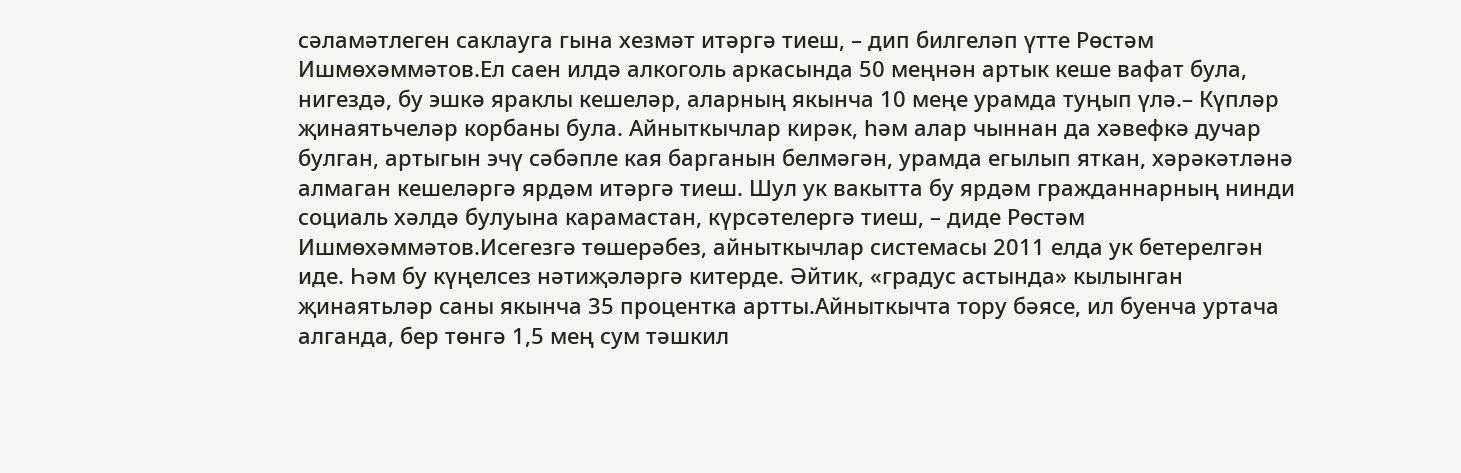сәламәтлеген саклауга гына хезмәт итәргә тиеш, – дип билгеләп үтте Рөстәм Ишмөхәммәтов.Ел саен илдә алкоголь аркасында 50 меңнән артык кеше вафат була, нигездә, бу эшкә яраклы кешеләр, аларның якынча 10 меңе урамда туңып үлә.– Күпләр җинаятьчеләр корбаны була. Айныткычлар кирәк, һәм алар чыннан да хәвефкә дучар булган, артыгын эчү сәбәпле кая барганын белмәгән, урамда егылып яткан, хәрәкәтләнә алмаган кешеләргә ярдәм итәргә тиеш. Шул ук вакытта бу ярдәм гражданнарның нинди социаль хәлдә булуына карамастан, күрсәтелергә тиеш, – диде Рөстәм Ишмөхәммәтов.Исегезгә төшерәбез, айныткычлар системасы 2011 елда ук бетерелгән иде. Һәм бу күңелсез нәтиҗәләргә китерде. Әйтик, «градус астында» кылынган җинаятьләр саны якынча 35 процентка артты.Айныткычта тору бәясе, ил буенча уртача алганда, бер төнгә 1,5 мең сум тәшкил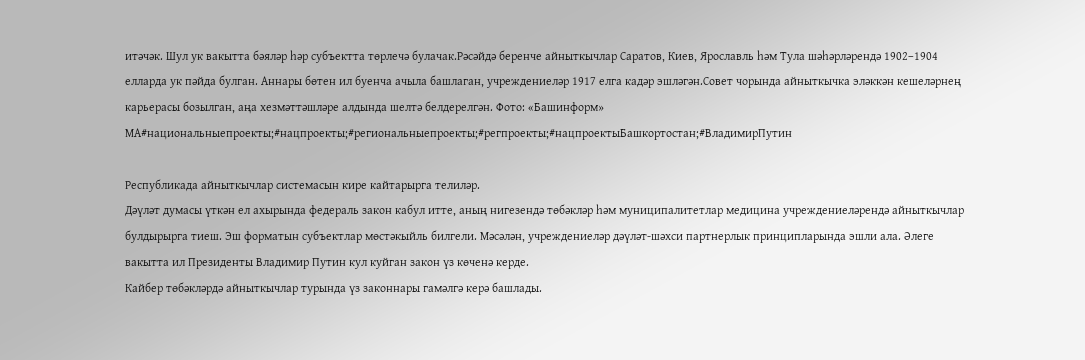итәчәк. Шул ук вакытта бәяләр һәр субъектта төрлечә булачак.Рәсәйдә беренче айныткычлар Саратов, Киев, Ярославль һәм Тула шәһәрләрендә 1902–1904 елларда ук пәйда булган. Аннары бөтен ил буенча ачыла башлаган, учреждениеләр 1917 елга кадәр эшләгән.Совет чорында айныткычка эләккән кешеләрнең карьерасы бозылган, аңа хезмәттәшләре алдында шелтә белдерелгән. Фото: «Башинформ» МА#национальныепроекты;#нацпроекты;#региональныепроекты;#регпроекты;#нацпроектыБашкортостан;#ВладимирПутин

Республикада айныткычлар системасын кире кайтарырга телиләр.
Дәүләт думасы үткән ел ахырында федераль закон кабул итте, аның нигезендә төбәкләр һәм муниципалитетлар медицина учреждениеләрендә айныткычлар булдырырга тиеш. Эш форматын субъектлар мөстәкыйль билгели. Мәсәлән, учреждениеләр дәүләт-шәхси партнерлык принципларында эшли ала. Әлеге вакытта ил Президенты Владимир Путин кул куйган закон үз көченә керде.
Кайбер төбәкләрдә айныткычлар турында үз законнары гамәлгә керә башлады.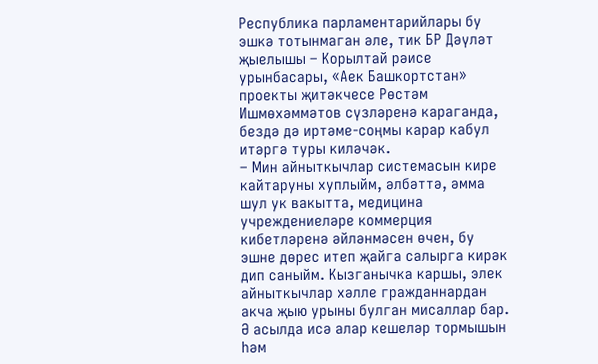Республика парламентарийлары бу эшкә тотынмаган әле, тик БР Дәүләт җыелышы – Корылтай рәисе урынбасары, «Аек Башкортстан»
проекты җитәкчесе Рөстәм Ишмөхәммәтов сүзләренә караганда, бездә дә иртәме-соңмы карар кабул итәргә туры киләчәк.
– Мин айныткычлар системасын кире кайтаруны хуплыйм, әлбәттә, әмма шул ук вакытта, медицина учреждениеләре коммерция кибетләренә әйләнмәсен өчен, бу эшне дөрес итеп җайга салырга кирәк дип саныйм. Кызганычка каршы, элек айныткычлар хәлле гражданнардан акча җыю урыны булган мисаллар бар. Ә асылда исә алар кешеләр тормышын һәм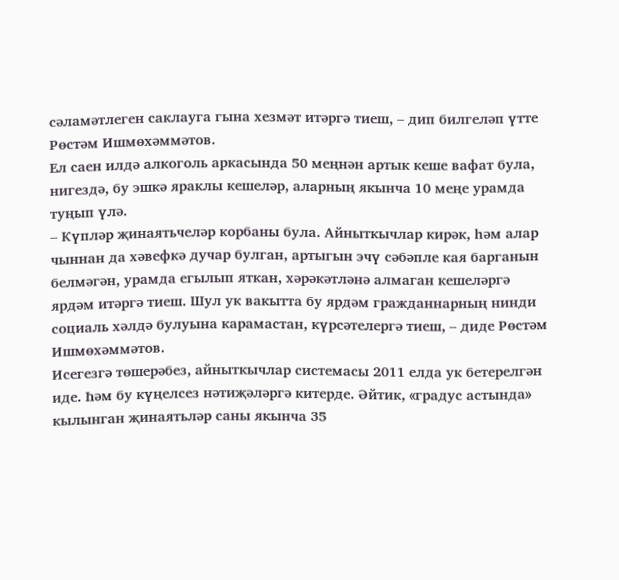сәламәтлеген саклауга гына хезмәт итәргә тиеш, – дип билгеләп үтте Рөстәм Ишмөхәммәтов.
Ел саен илдә алкоголь аркасында 50 меңнән артык кеше вафат була, нигездә, бу эшкә яраклы кешеләр, аларның якынча 10 меңе урамда туңып үлә.
– Күпләр җинаятьчеләр корбаны була. Айныткычлар кирәк, һәм алар чыннан да хәвефкә дучар булган, артыгын эчү сәбәпле кая барганын белмәгән, урамда егылып яткан, хәрәкәтләнә алмаган кешеләргә ярдәм итәргә тиеш. Шул ук вакытта бу ярдәм гражданнарның нинди социаль хәлдә булуына карамастан, күрсәтелергә тиеш, – диде Рөстәм Ишмөхәммәтов.
Исегезгә төшерәбез, айныткычлар системасы 2011 елда ук бетерелгән иде. Һәм бу күңелсез нәтиҗәләргә китерде. Әйтик, «градус астында» кылынган җинаятьләр саны якынча 35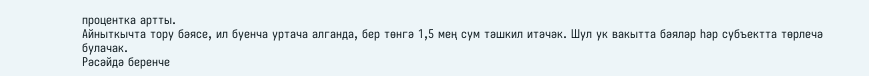процентка артты.
Айныткычта тору бәясе, ил буенча уртача алганда, бер төнгә 1,5 мең сум тәшкил итәчәк. Шул ук вакытта бәяләр һәр субъектта төрлечә булачак.
Рәсәйдә беренче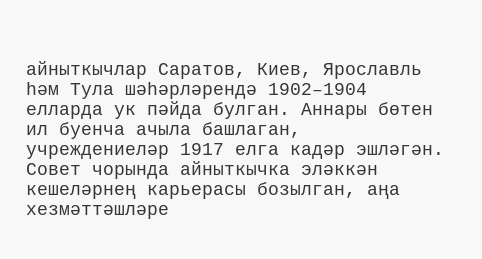айныткычлар Саратов, Киев, Ярославль һәм Тула шәһәрләрендә 1902–1904 елларда ук пәйда булган. Аннары бөтен ил буенча ачыла башлаган, учреждениеләр 1917 елга кадәр эшләгән.
Совет чорында айныткычка эләккән кешеләрнең карьерасы бозылган, аңа хезмәттәшләре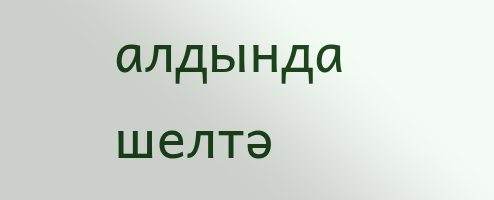алдында шелтә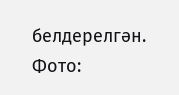белдерелгән.
Фото: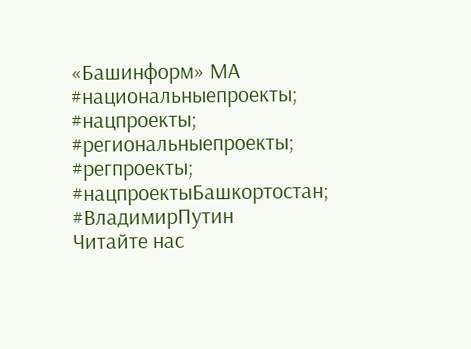«Башинформ» МА
#национальныепроекты;
#нацпроекты;
#региональныепроекты;
#регпроекты;
#нацпроектыБашкортостан;
#ВладимирПутин
Читайте нас